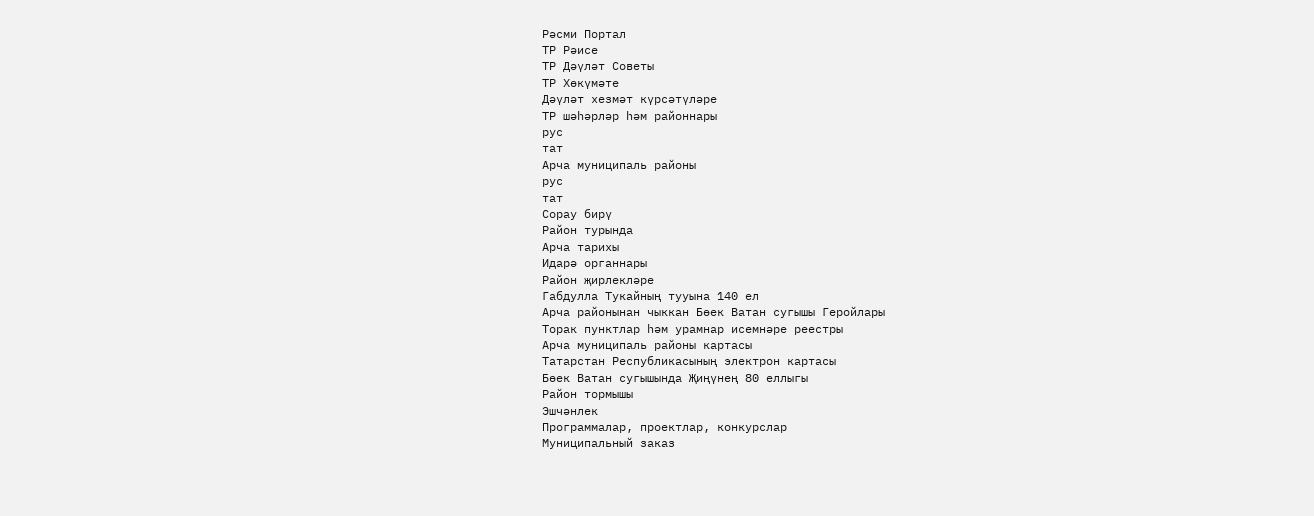Рәсми Портал
ТР Рәисе
ТР Дәүләт Советы
ТР Хөкүмәте
Дәүләт хезмәт күрсәтүләре
ТР шәһәрләр һәм районнары
рус
тат
Арча муниципаль районы
рус
тат
Сорау бирү
Район турында
Арча тарихы
Идарә органнары
Район җирлекләре
Габдулла Тукайның тууына 140 ел
Арча районынан чыккан Бөек Ватан сугышы Геройлары
Торак пунктлар һәм урамнар исемнәре реестры
Арча муниципаль районы картасы
Татарстан Республикасының электрон картасы
Бөек Ватан сугышында Җиңүнең 80 еллыгы
Район тормышы
Эшчәнлек
Программалар, проектлар, конкурслар
Муниципальный заказ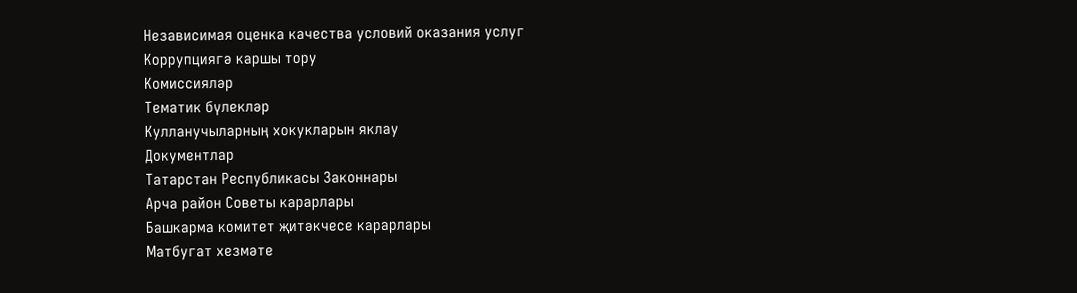Независимая оценка качества условий оказания услуг
Коррупциягә каршы тору
Комиссияләр
Тематик бүлекләр
Кулланучыларның хокукларын яклау
Документлар
Татарстан Республикасы Законнары
Арча район Советы карарлары
Башкарма комитет җитәкчесе карарлары
Матбугат хезмәте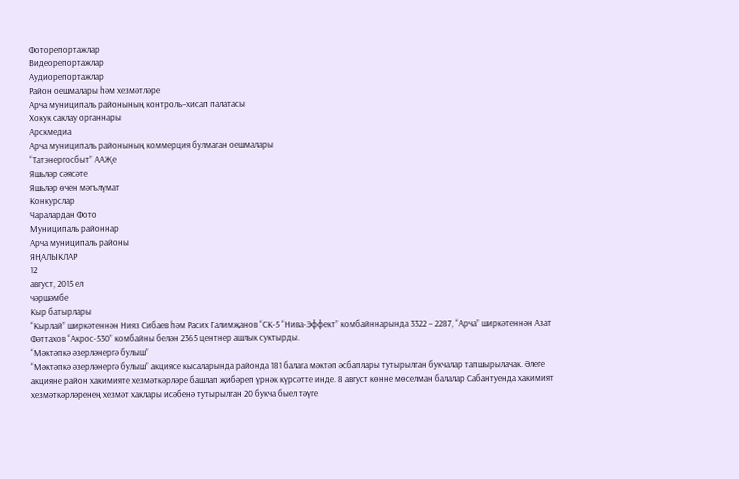Фоторепортажлар
Видеорепортажлар
Аудиорепортажлар
Район оешмалары һәм хезмәтләре
Арча муниципаль районының контроль–хисап палатасы
Хокук саклау органнары
Арскмедиа
Арча муниципаль районының коммерция булмаган оешмалары
“Татэнергосбыт” ААҖе
Яшьләр сәясәте
Яшьләр өчен мәгълүмат
Конкурслар
Чаралардан Фото
Муниципаль районнар
Арча муниципаль районы
ЯҢАЛЫКЛАР
12
август, 2015 ел
чәршәмбе
Кыр батырлары
“Кырлай” ширкәтеннән Нияз Сибаев һәм Расих Галимҗанов “СК-5 “Нива-Эффект” комбайннарында 3322 – 2287, “Арча” ширкәтеннән Азат Фәттахов “Акрос-530” комбайны белән 2365 центнер ашлык суктырды.
“Мәктәпкә әзерләнергә булыш”
“Мәктәпкә әзерләнергә булыш” акциясе кысаларында районда 181 балага мәктәп әсбаплары тутырылган букчалар тапшырылачак. Әлеге акцияне район хакимияте хезмәткәрләре башлап җибәреп үрнәк күрсәтте инде. 8 август көнне мөселман балалар Сабантуенда хакимият хезмәткәрләренең хезмәт хаклары исәбенә тутырылган 20 букча быел тәүге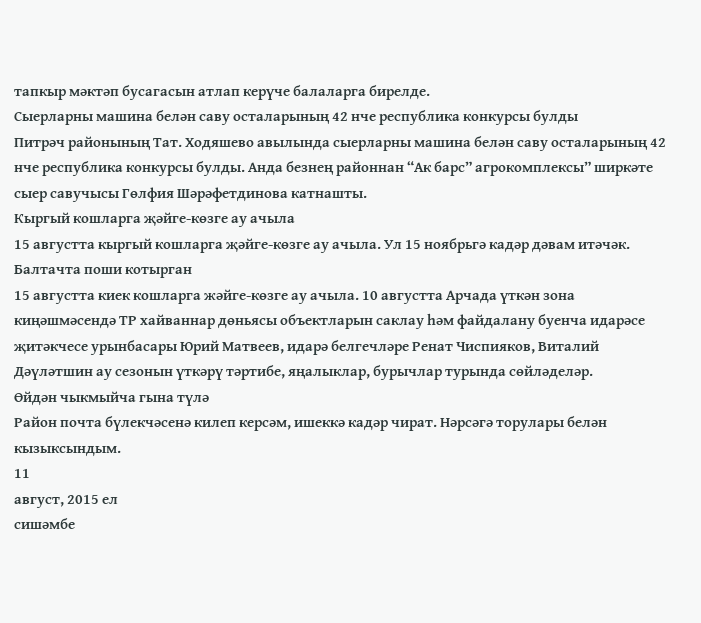тапкыр мәктәп бусагасын атлап керүче балаларга бирелде.
Сыерларны машина белән саву осталарының 42 нче республика конкурсы булды
Питрәч районының Тат. Ходяшево авылында сыерларны машина белән саву осталарының 42 нче республика конкурсы булды. Анда безнең районнан “Ак барс” агрокомплексы” ширкәте сыер савучысы Гөлфия Шәрәфетдинова катнашты.
Кыргый кошларга җәйге-көзге ау ачыла
15 августта кыргый кошларга җәйге-көзге ау ачыла. Ул 15 ноябрьгә кадәр дәвам итәчәк.
Балтачта поши котырган
15 августта киек кошларга жәйге-көзге ау ачыла. 10 августта Арчада үткән зона киңәшмәсендә ТР хайваннар дөньясы объектларын саклау һәм файдалану буенча идарәсе җитәкчесе урынбасары Юрий Матвеев, идарә белгечләре Ренат Чиспияков, Виталий Дәүләтшин ау сезонын үткәрү тәртибе, яңалыклар, бурычлар турында сөйләделәр.
Өйдән чыкмыйча гына түлә
Район почта бүлекчәсенә килеп керсәм, ишеккә кадәр чират. Нәрсәгә торулары белән кызыксындым.
11
август, 2015 ел
сишәмбе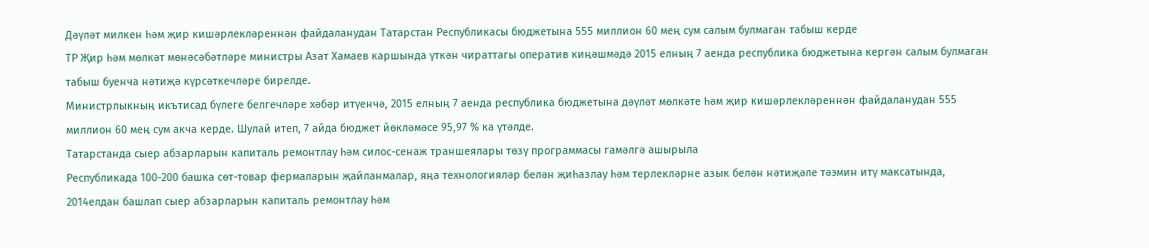Дәүләт милкен һәм җир кишәрлекләреннән файдаланудан Татарстан Республикасы бюджетына 555 миллион 60 мең сум салым булмаган табыш керде
ТР Җир һәм мөлкәт мөнәсәбәтләре министры Азат Хамаев каршында үткән чираттагы оператив киңәшмәдә 2015 елның 7 аенда республика бюджетына кергән салым булмаган табыш буенча нәтиҗә күрсәткечләре бирелде.
Министрлыкның икътисад бүлеге белгечләре хәбәр итүенчә, 2015 елның 7 аенда республика бюджетына дәүләт мөлкәте һәм җир кишәрлекләреннән файдаланудан 555 миллион 60 мең сум акча керде. Шулай итеп, 7 айда бюджет йөкләмәсе 95,97 % ка үтәлде.
Татарстанда сыер абзарларын капиталь ремонтлау һәм силос-сенаж траншеялары төзү программасы гамәлгә ашырыла
Республикада 100-200 башка сөт-товар фермаларын җайланмалар, яңа технологияләр белән җиһазлау һәм терлекләрне азык белән нәтиҗәле тәэмин итү максатында, 2014елдан башлап сыер абзарларын капиталь ремонтлау һәм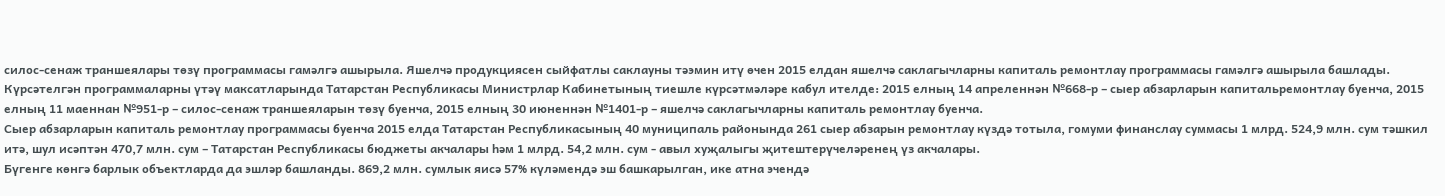силос-сенаж траншеялары төзү программасы гамәлгә ашырыла. Яшелчә продукциясен сыйфатлы саклауны тәэмин итү өчен 2015 елдан яшелчә саклагычларны капиталь ремонтлау программасы гамәлгә ашырыла башлады.
Күрсәтелгән программаларны үтәү максатларында Татарстан Республикасы Министрлар Кабинетының тиешле күрсәтмәләре кабул ителде: 2015 елның 14 апреленнән №668-р – сыер абзарларын капитальремонтлау буенча, 2015 елның 11 маеннан №951-р – силос-сенаж траншеяларын төзү буенча, 2015 елның 30 июненнән №1401-р – яшелчә саклагычларны капиталь ремонтлау буенча.
Сыер абзарларын капиталь ремонтлау программасы буенча 2015 елда Татарстан Республикасының 40 муниципаль районында 261 сыер абзарын ремонтлау күздә тотыла, гомуми финанслау суммасы 1 млрд. 524,9 млн. сум тәшкил итә, шул исәптән 470,7 млн. сум – Татарстан Республикасы бюджеты акчалары һәм 1 млрд. 54,2 млн. сум - авыл хуҗалыгы җитештерүчеләренең үз акчалары.
Бүгенге көнгә барлык объектларда да эшләр башланды. 869,2 млн. сумлык яисә 57% күләмендә эш башкарылган, ике атна эчендә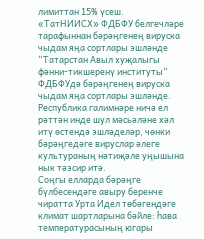лимиттан 15% үсеш.
«ТатНИИСХ» ФДБФУ белгечләре тарафыннан бәрәңгенең вируска чыдам яңа сортлары эшләнде
“Татарстан Авыл хуҗалыгы фәнни-тикшеренү институты” ФДБФУдә бәрәңгенең вируска чыдам яңа сортлары эшләнде. Республика галимнәре ничә ел рәттән инде шул мәсьәләне хәл итү өстендә эшләделәр, чөнки бәрәңгедәге вируслар әлеге культураның нәтиҗәле уңышына нык тәэсир итә.
Соңгы елларда бәрәңге бүлбесендәге авыру беренче чиратта Урта Идел төбәгендәге климат шартларына бәйле: һава температурасының югары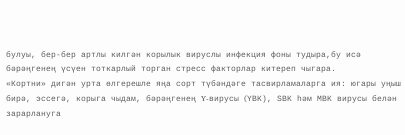булуы, бер-бер артлы килгән корылык вируслы инфекция фоны тудыра,бу исә бәрәңгенең үсүен тоткарлый торган стресс факторлар китереп чыгара.
«Кортни» дигән урта өлгерешле яңа сорт түбәндәге тасвирламаларга ия: югары уңыш бирә, эссегә, корыга чыдам, бәрәңгенең Y-вирусы (YВК), SВК һәм МВК вирусы белән зарарлануга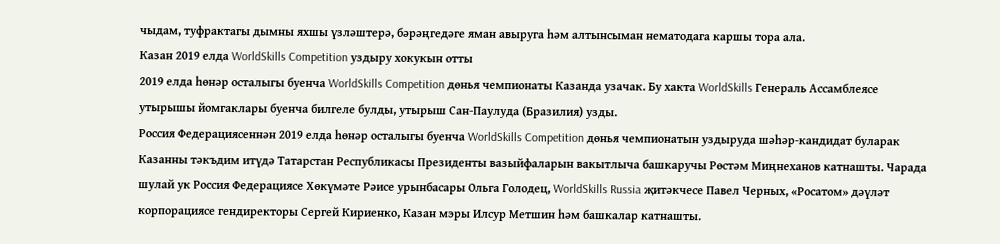чыдам, туфрактагы дымны яхшы үзләштерә, бәрәңгедәге яман авыруга һәм алтынсыман нематодага каршы тора ала.
Казан 2019 елда WorldSkills Competition уздыру хокукын отты
2019 елда һөнәр осталыгы буенча WorldSkills Competition дөнья чемпионаты Казанда узачак. Бу хакта WorldSkills Генераль Ассамблеясе утырышы йомгаклары буенча билгеле булды, утырыш Сан-Паулуда (Бразилия) узды.
Россия Федерациясеннән 2019 елда һөнәр осталыгы буенча WorldSkills Competition дөнья чемпионатын уздыруда шәһәр-кандидат буларак Казанны тәкъдим итүдә Татарстан Республикасы Президенты вазыйфаларын вакытлыча башкаручы Рөстәм Миңнеханов катнашты. Чарада шулай ук Россия Федерациясе Хөкүмәте Рәисе урынбасары Ольга Голодец, WorldSkills Russia җитәкчесе Павел Черных, «Росатом» дәүләт корпорациясе гендиректоры Сергей Кириенко, Казан мэры Илсур Метшин һәм башкалар катнашты.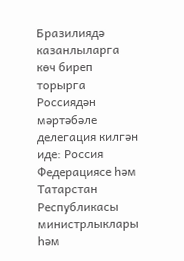Бразилиядә казанлыларга көч биреп торырга Россиядән мәртәбәле делегация килгән иде: Россия Федерациясе һәм Татарстан Республикасы министрлыклары һәм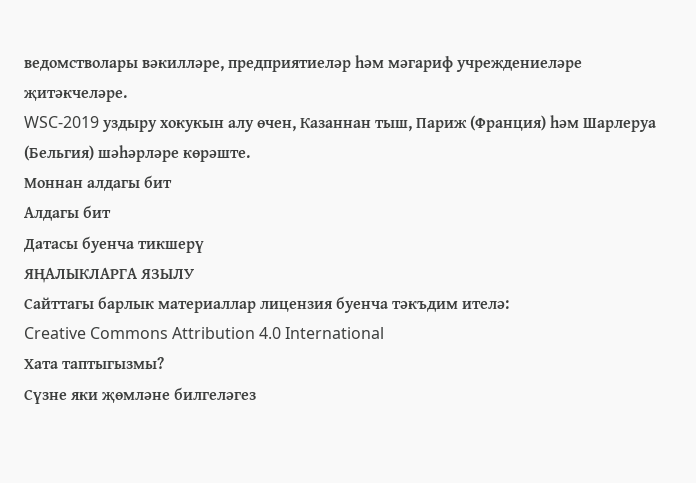ведомстволары вәкилләре, предприятиеләр һәм мәгариф учреждениеләре җитәкчеләре.
WSC-2019 уздыру хокукын алу өчен, Казаннан тыш, Париж (Франция) һәм Шарлеруа (Бельгия) шәһәрләре көрәште.
Моннан алдагы бит
Алдагы бит
Датасы буенча тикшерү
ЯҢАЛЫКЛАРГА ЯЗЫЛУ
Сайттагы барлык материаллар лицензия буенча тәкъдим ителә:
Creative Commons Attribution 4.0 International
Хата таптыгызмы?
Сүзне яки җөмләне билгеләгез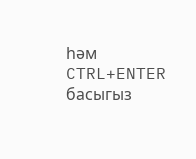һәм CTRL+ENTER басыгыз